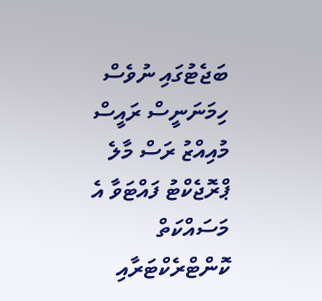ބަޖެޓުގައި ނުވެސް ހިމަނަނީސް ރައީސް މުއިއްޒު ރަސް މާލެ ޕްރޮޖެކްޓު ފައްޓަވާ އެ މަސައްކަތް ކޮންޓްރެކްޓަރާއި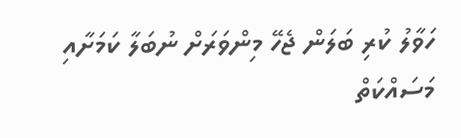ހަވާލު ކުރި ބަލަން ޖެހޭ މިންވަރަށް ނުބަލާ ކަމަށާއި މަސައްކަތް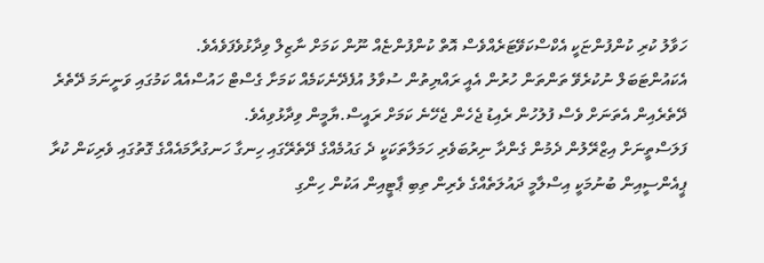ހަވާލު ކުރި ކުންފުންޏަކީ އެކްސްކަވޭޓަރެއްވެސް އޮތް ކުންފުންޏެއް ނޫން ކަމަށް ނާޒިލް ވިދާޅުވެފަވެއެވެ.
އެކައުންޓަބަލް ނުކުރެވޭ ތަންތަން ހުރުން އެއީ ރައްޔިތުން ސުވާލު އުފެދޭނެކަމެއް ކަމަށާ ގެސްޓް ހައުސްއެއް ކަމުގައި ވަނީނަމަ ދޭތެރެ ދޭތެރެއިން އެތަނަށް ވެސް ފުލުހުން ރެއިޑު ޖެހެން ޖެހޭނެ ކަމަށް ރައީސް.ޔާމީން ވިދާޅުވިއެވެ.
ފަލަސްތީނަށް އިޒްރޭލުން ދެމުން ގެންދާ ނިރުބަވެރި ހަމަލާތަކަކީ ދެ ގައުމެއްގެ ދޭތެރޭގައި ހިނގާ ހަނގުރާމައެއްގެ ގޮތުގައި ވެރިކަން ކުރާ ޕީއެންސީއިން ބުނުމަކީ އިސްލާމީ ދައުލަތެއްގެ ވެރިން ތިބި ޕާޓީއިން އަކުން ހިންގި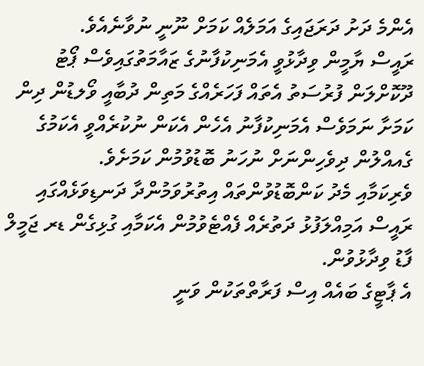އެންމެ ދަށު ދަރަޖައިގެ އަމަލެއް ކަމަށް ނޫނީ ނުވާނެއެވެ.
ރައީސް ޔާމީން ވިދާޅުވީ އެމަނިކުފާނުގެ ޒައާމަތުގައިވެސް ޕޯޓު ދޫކޮށްލަން ފުރުސަތު އެތައް ފަހަރެއްގެ މަތިން ދުބާއީ ވޯލޑުން ދިން ކަމަށާ ނަމަވެސް އެމަނިކުފާނު އެހެން އެކަން ނުކުރެއްވީ އެކަމުގެ ގެއއްލުން ދިވެހިންނަށް ނުހަނު ބޮޑުވުމުން ކަމަށެވެ.
ވެރިކަމާއި މެދު ކަންބޮޑުވުންތައް އިތުރުވަމުންދާ ދަނޑިވަޅެއްގައި ރައީސް އަމިއްލަފުޅު ދަތުރެއް ފެއްޓެވުމުން އެކަމާއި ގުޅިގެން ޑރ ޖަމީލް ފާޑު ވިދާޅުވުން.
އެ ޕާޓީގެ ބައެއް އިސް ފަރާތްތަކުން ވަނީ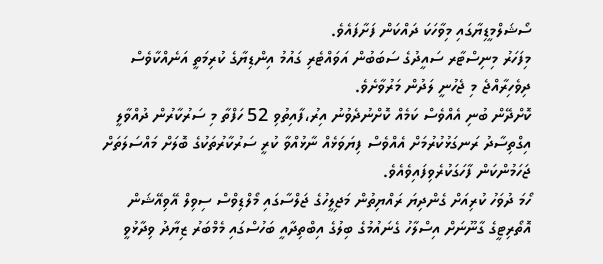ސޯޝަލްމީޑިޔާގައި މިވާހަކަ ދައްކަން ފަށާފައެވެ.
މިފަހަރު މިނިސްޓާރ ސައީދުގެ ސަބަބުން އަވައްޓެރި ގައުމު އިންޑިޔާގެ ކުރިމަތީ އަނެއްކާވެސް ދިވެހިރާއްޖެ މި ޖެހުނީ ލަދުން މަރުވާށެވެ.
ކޮށްދޭން ބުނި އެއްވެސް ކަމެއް ކޮށްނުދެވުނު އިރު،ފާއިތުވި 52 ހަފްތާ މި ސަރުކާރުން ދުއްވާލީ އިގްތިސާދު ރަނގަޅުކުރުމަށް އެއްވެސް ފިޔަވަޅެއް ނާޅުއްވާ ކުރީ ސަރުކާރުތަކުގެ ބޮލަށް މައްސަލަތަށް ޖަހަމުންކަން ފާހަގަކުރެވިފައިވެއެވެ.
ހޯމަ ދުވަހު ކުރިއަށް ގެންދިޔަ ރައްޔިތުން މަޖިލީހުގެ ޖަލްސާގައި މޯލްޑިވްސް ސިވިލް އޭވިއޭޝަން އޮތޯރިޓީގެ ގާނޫނަށް އިސްލާހު ގެނައުމުގެ ބިލުގެ އިބްތިދާއީ ބަހުސްގައި މެމްބަރު ޒިޔާދު ވިދާޅުވީ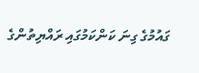ގައުމުގެ ގިނަ ކަންކަމުގައި ރައްޔިތުންގެ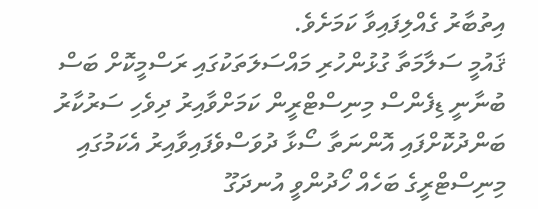އިތުބާރު ގެއްލިފައިވާ ކަމަށެވެ.
ޤައުމީ ސަލާމަތާ ގުޅުންހުރި މައްސަލަތަކުގައި ރަސްމީކޮށް ބަސް ބުނާނީ ޑިފެންސް މިނިސްޓްރީން ކަމަށްވާއިރު ދިވެހި ސަރުކާރު ބަންދުކޮށްފައި އޮންނަތާ ސޯޅާ ދުވަސްވެފައިވާއިރު އެކަމުގައި މިނިސްޓްރީގެ ބަހެއް ހޯދުންވީ އުނދަގޫ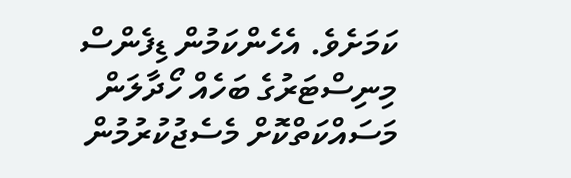ކަމަށެވެ. އެހެންކަމުން ޑިފެންސް މިނިސްޓަރުގެ ބަހެއް ހޯދާލަން މަސައްކަތްކޮށް މެސެޖުކުރުމުން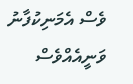ވެސް އެމަނިކުފާނު ވަނީއެއްވެސް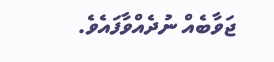ޖަވާބެއް ނުދެއްވާފައެވެ.